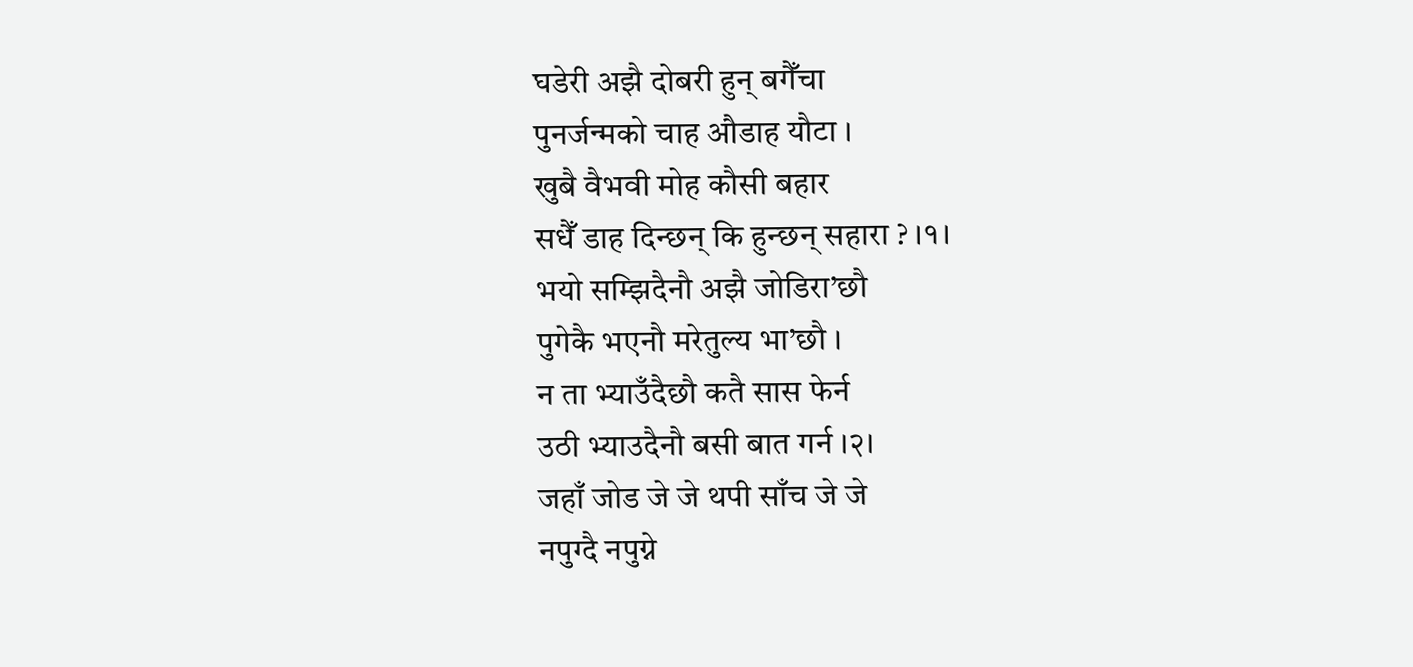घडेरी अझै दोबरी हुन् बगैँचा
पुनर्जन्मको चाह औडाह यौटा ।
खुबै वैभवी मोह कौसी बहार
सधैँ डाह दिन्छन् कि हुन्छन् सहारा ? ।१।
भयो सम्झिदैनौ अझै जोडिरा’छौ
पुगेकै भएनौ मरेतुल्य भा’छौ ।
न ता भ्याउँदैछौ कतै सास फेर्न
उठी भ्याउदैनौ बसी बात गर्न ।२।
जहाँ जोड जे जे थपी साँच जे जे
नपुग्दै नपुग्ने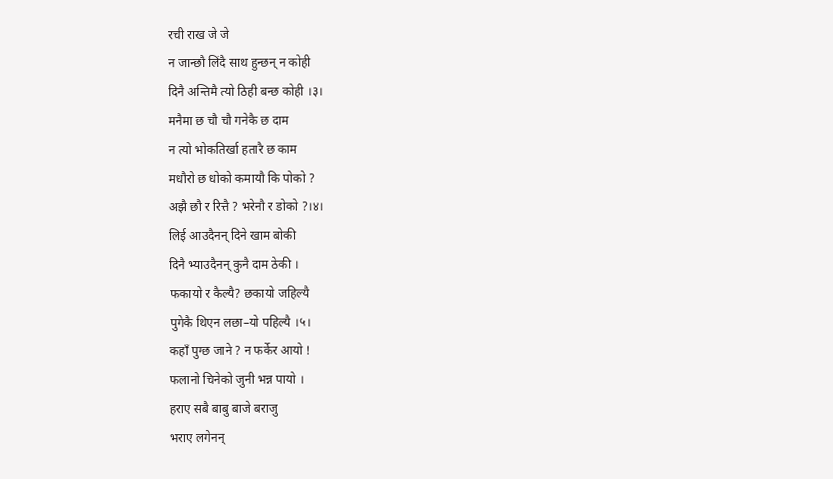रची राख जे जे
न जान्छौ लिंदै साथ हुन्छन् न कोही
दिनै अन्तिमै त्यो ठिही बन्छ कोही ।३।
मनैमा छ चौ चौ गनेकै छ दाम
न त्यो भोकतिर्खा हतारै छ काम
मधौरो छ धोको कमायौ कि पोको ?
अझै छौ र रित्तै ? भरेनौ र डोको ?।४।
लिई आउदैनन् दिने खाम बोकी
दिनै भ्याउदैनन् कुनै दाम ठेकी ।
फकायो र कैल्यै? छकायो जहिल्यै
पुगेकै थिएन लछा–यो पहिल्यै ।५।
कहाँ पुग्छ जाने ? न फर्केर आयो !
फलानो चिनेको जुनी भन्न पायो ।
हराए सबै बाबु बाजे बराजु
भराए लगेनन्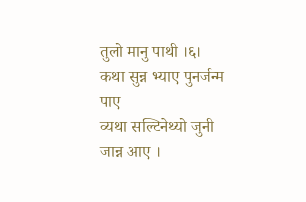तुलो मानु पाथी ।६।
कथा सुन्न भ्याए पुनर्जन्म पाए
व्यथा सल्टिनेथ्यो जुनी जान्न आए ।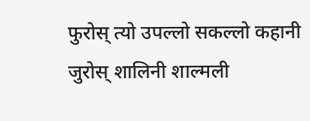फुरोस् त्यो उपल्लो सकल्लो कहानी
जुरोस् शालिनी शाल्मली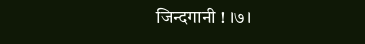जिन्दगानी ! ।७।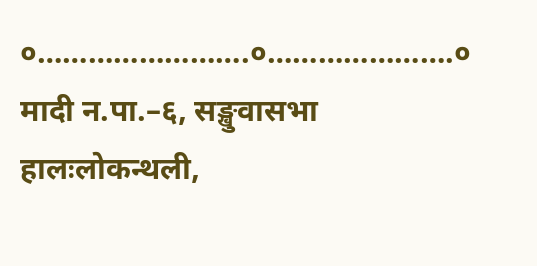०…………………….०………………….०
मादी न.पा.–६, सङ्खुवासभा
हालःलोकन्थली,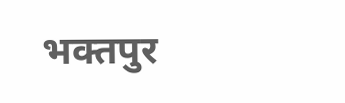भक्तपुर